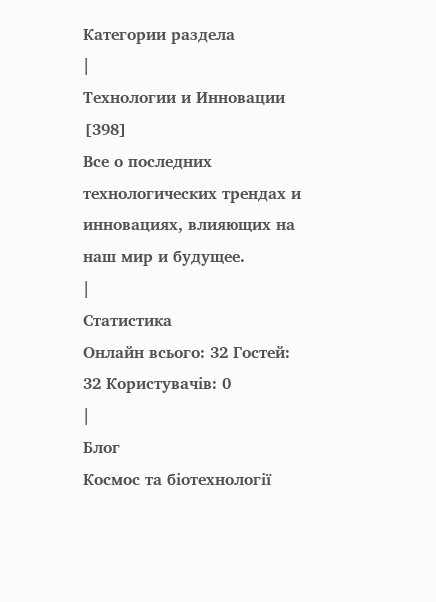Категории раздела
|
Технологии и Инновации [398]
Все о последних технологических трендах и инновациях, влияющих на наш мир и будущее.
|
Статистика
Онлайн всього: 32 Гостей: 32 Користувачів: 0
|
Блог
Космос та біотехнології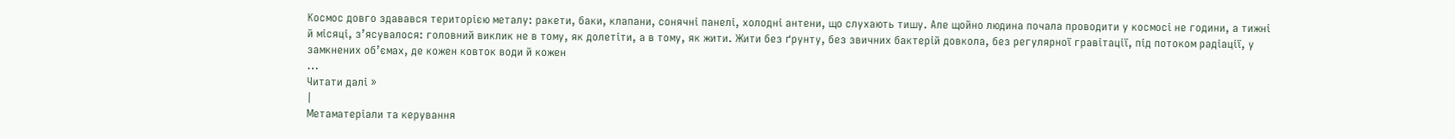Космос довго здавався територією металу: ракети, баки, клапани, сонячні панелі, холодні антени, що слухають тишу. Але щойно людина почала проводити у космосі не години, а тижні й місяці, з’ясувалося: головний виклик не в тому, як долетіти, а в тому, як жити. Жити без ґрунту, без звичних бактерій довкола, без регулярної гравітації, під потоком радіації, у замкнених об’ємах, де кожен ковток води й кожен
...
Читати далі »
|
Метаматеріали та керування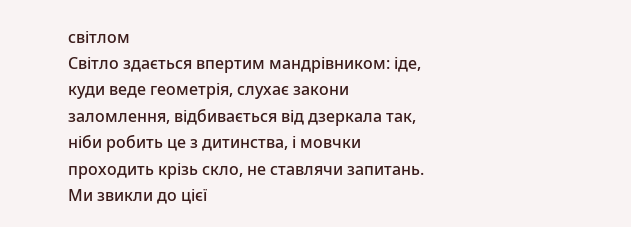світлом
Світло здається впертим мандрівником: іде, куди веде геометрія, слухає закони заломлення, відбивається від дзеркала так, ніби робить це з дитинства, і мовчки проходить крізь скло, не ставлячи запитань. Ми звикли до цієї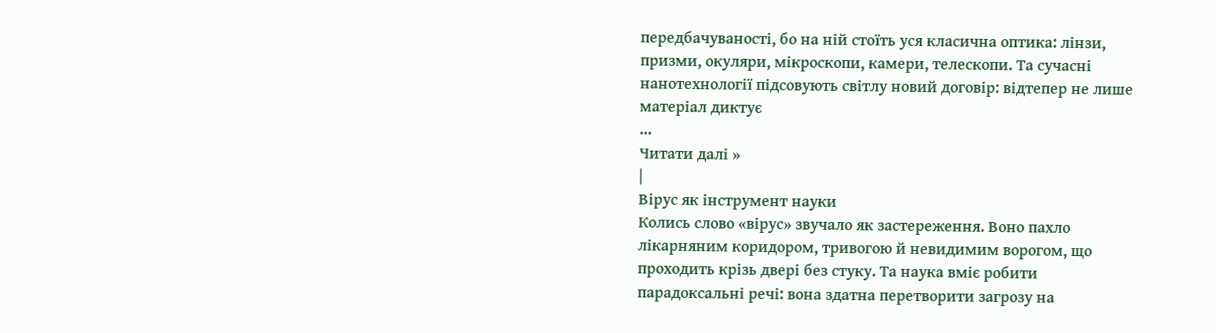передбачуваності, бо на ній стоїть уся класична оптика: лінзи, призми, окуляри, мікроскопи, камери, телескопи. Та сучасні нанотехнології підсовують світлу новий договір: відтепер не лише матеріал диктує
...
Читати далі »
|
Вірус як інструмент науки
Колись слово «вірус» звучало як застереження. Воно пахло лікарняним коридором, тривогою й невидимим ворогом, що проходить крізь двері без стуку. Та наука вміє робити парадоксальні речі: вона здатна перетворити загрозу на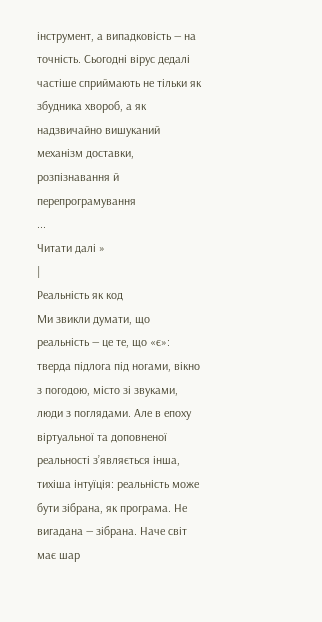інструмент, а випадковість — на точність. Сьогодні вірус дедалі частіше сприймають не тільки як збудника хвороб, а як надзвичайно вишуканий механізм доставки, розпізнавання й перепрограмування
...
Читати далі »
|
Реальність як код
Ми звикли думати, що реальність — це те, що «є»: тверда підлога під ногами, вікно з погодою, місто зі звуками, люди з поглядами. Але в епоху віртуальної та доповненої реальності з’являється інша, тихіша інтуїція: реальність може бути зібрана, як програма. Не вигадана — зібрана. Наче світ має шар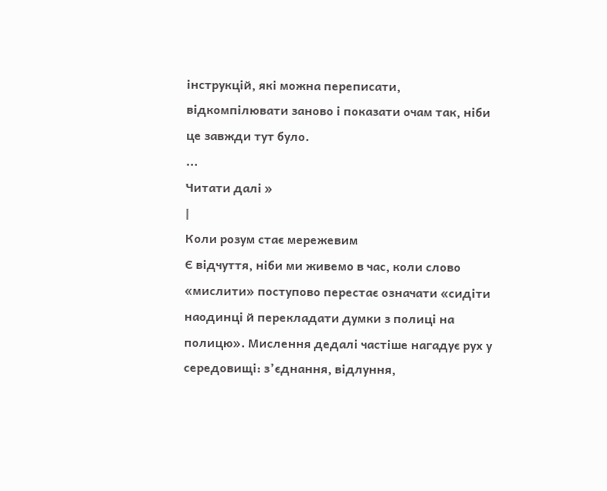інструкцій, які можна переписати, відкомпілювати заново і показати очам так, ніби це завжди тут було.
...
Читати далі »
|
Коли розум стає мережевим
Є відчуття, ніби ми живемо в час, коли слово «мислити» поступово перестає означати «сидіти наодинці й перекладати думки з полиці на полицю». Мислення дедалі частіше нагадує рух у середовищі: з’єднання, відлуння,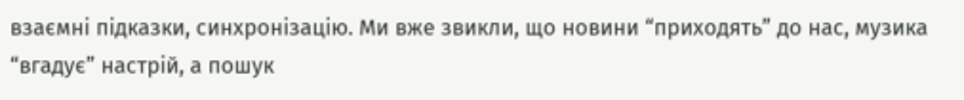взаємні підказки, синхронізацію. Ми вже звикли, що новини “приходять” до нас, музика “вгадує” настрій, а пошук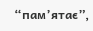“пам’ятає”,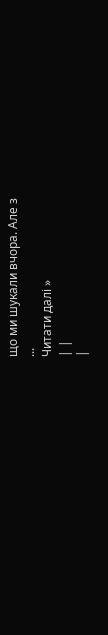що ми шукали вчора. Але з
...
Читати далі »
| |
|